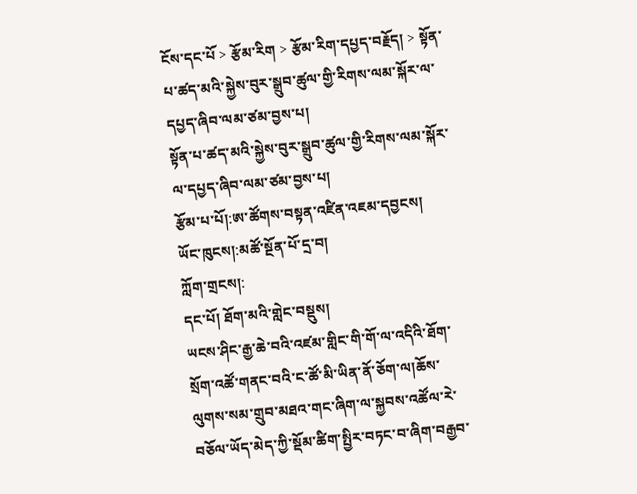ངོས་དང་པོ > རྩོམ་རིག > རྩོམ་རིག་དཔྱད་བརྗོད། > སྟོན་པ་ཚད་མའི་སྐྱེས་བུར་སྒྲུབ་ཚུལ་གྱི་རིགས་ལམ་སྐོར་ལ་དཔྱད་ཞིབ་ལམ་ཙམ་བྱས་པ།
སྟོན་པ་ཚད་མའི་སྐྱེས་བུར་སྒྲུབ་ཚུལ་གྱི་རིགས་ལམ་སྐོར་ལ་དཔྱད་ཞིབ་ལམ་ཙམ་བྱས་པ།
རྩོམ་པ་པོ།:ཨ་ཚོགས་བསྟན་འཛིན་འཇམ་དབྱངས།
ཡོང་ཁུངས།:མཚོ་སྔོན་པོ་དྲ་བ།
ཀློག་གྲངས།:
དང་པོ། ཐོག་མའི་གླེང་བསྡུས།
ཡངས་ཤིང་རྒྱ་ཆེ་བའི་འཛམ་གླིང་གི་གོ་ལ་འདིའི་ཐོག་སྲོག་འཚོ་གནང་བའི་ང་ཚོ་མི་ཡིན་ནོ་ཅོག་ལ།ཆོས་ལུགས་སམ་གྲུབ་མཐའ་གང་ཞིག་ལ་སྐྱབས་འཚོལ་རེ་བཅོལ་ཡོད་མེད་ཀྱི་སྡོམ་ཚིག་སྤྱིར་བཏང་བ་ཞིག་བརྒྱབ་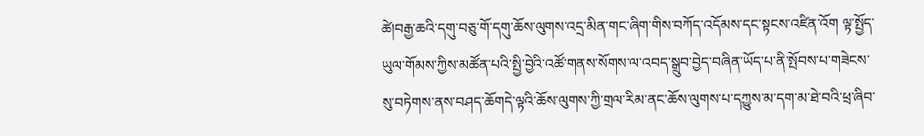ཚེ།བརྒྱ་ཆའི་དགུ་བཅུ་གོ་དགུ་ཆོས་ལུགས་འདྲ་མིན་གང་ཞིག་གིས་བཀོད་འདོམས་དང་སྟངས་འཛིན་འོག ལྟ་སྤྱོད་ཡུལ་གོམས་ཀྱིས་མཚོན་པའི་སྤྱི་བྱེའི་འཚོ་གནས་སོགས་ལ་འབད་སྒྲུབ་བྱེད་བཞིན་ཡོད་པ་ནི་སྤོབས་པ་གཟེངས་སུ་བཏེགས་ནས་བཤད་ཆོགདེ་ལྟའི་ཆོས་ལུགས་ཀྱི་གྲལ་རིམ་ནང་ཆོས་ལུགས་པ་དཀྱུས་མ་དག་མ་ཐེ་བའི་ཕྲ་ཞིབ་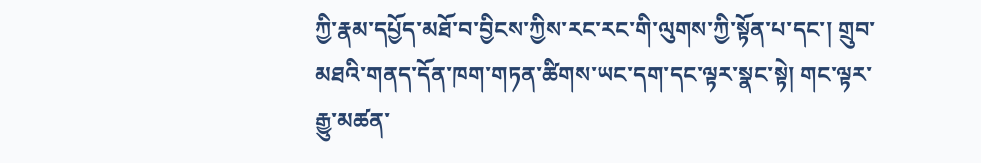ཀྱི་རྣམ་དཔྱོད་མཐོ་བ་བྱིངས་ཀྱིས་རང་རང་གི་ལུགས་ཀྱི་སྟོན་པ་དང་། གྲུབ་མཐའི་གནད་དོན་ཁག་གཏན་ཚིགས་ཡང་དག་དང་ལྟར་སྣང་སྟེ། གང་ལྟར་རྒྱུ་མཚན་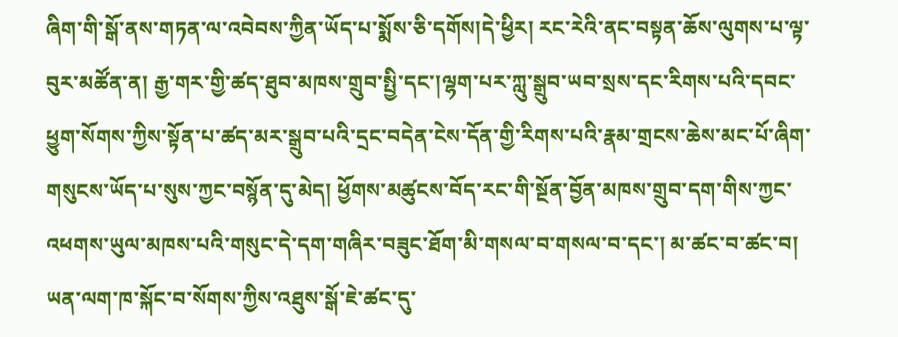ཞིག་གི་སྒོ་ནས་གཏན་ལ་འབེབས་ཀྱིན་ཡོད་པ་སྨོས་ཅི་དགོས།དེ་ཕྱིར། རང་རེའི་ནང་བསྟན་ཆོས་ལུགས་པ་ལྟ་བུར་མཚོན་ན། རྒྱ་གར་གྱི་ཚད་ཐུབ་མཁས་གྲུབ་སྤྱི་དང་།ལྷག་པར་ཀླུ་སྒྲུབ་ཡབ་སྲས་དང་རིགས་པའི་དབང་ཕྱུག་སོགས་ཀྱིས་སྟོན་པ་ཚད་མར་སྒྲུབ་པའི་དྲང་བདེན་ངེས་དོན་གྱི་རིགས་པའི་རྣམ་གྲངས་ཆེས་མང་པོ་ཞིག་གསུངས་ཡོད་པ་སུས་ཀྱང་བསྙོན་དུ་མེད། ཕྱོགས་མཚུངས་བོད་རང་གི་སྔོན་བྱོན་མཁས་གྲུབ་དག་གིས་ཀྱང་འཕགས་ཡུལ་མཁས་པའི་གསུང་དེ་དག་གཞིར་བཟུང་ཐོག་མི་གསལ་བ་གསལ་བ་དང་། མ་ཚང་བ་ཚང་བ། ཡན་ལག་ཁ་སྐོང་བ་སོགས་ཀྱིས་འཐུས་སྒོ་ཇེ་ཚང་དུ་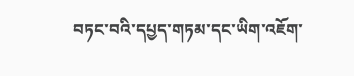བཏང་བའི་དཔྱད་གཏམ་དང་ཡིག་འཇོག་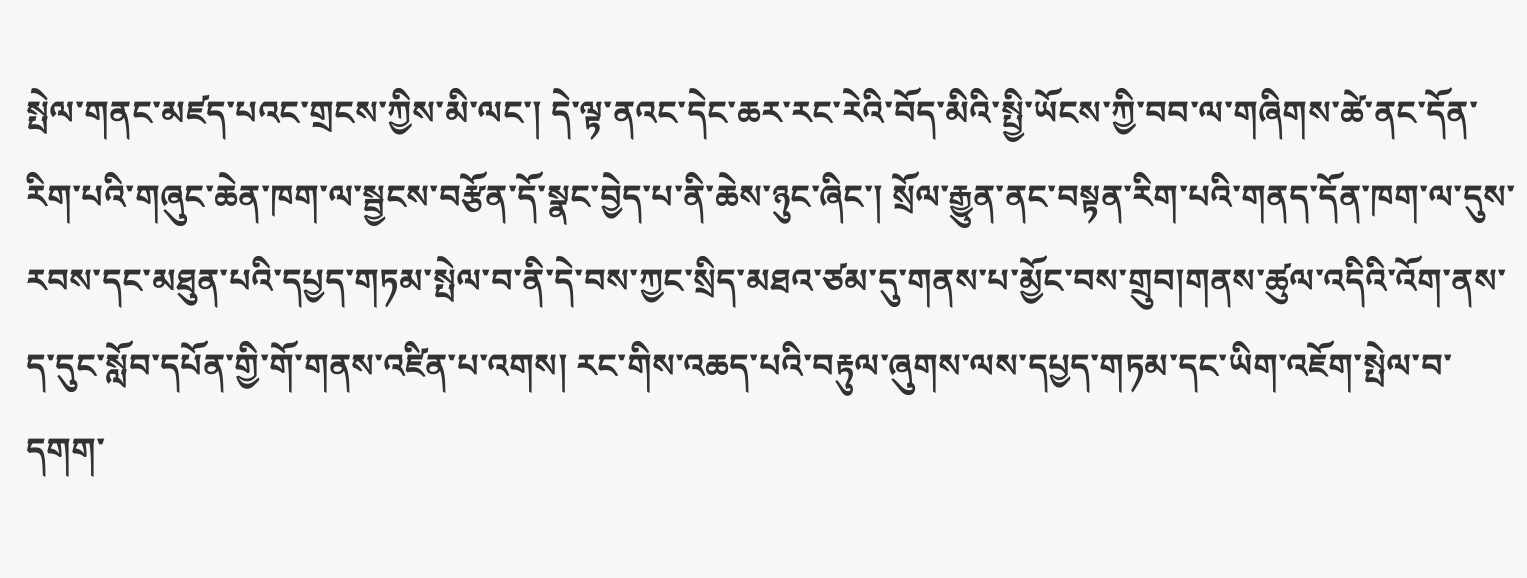སྤེལ་གནང་མཛད་པའང་གྲངས་ཀྱིས་མི་ལང་། དེ་ལྟ་ནའང་དེང་ཆར་རང་རེའི་བོད་མིའི་སྤྱི་ཡོངས་ཀྱི་བབ་ལ་གཞིགས་ཚེ་ནང་དོན་རིག་པའི་གཞུང་ཆེན་ཁག་ལ་སྦྱངས་བརྩོན་དོ་སྣང་བྱེད་པ་ནི་ཆེས་ཉུང་ཞིང་། སྲོལ་རྒྱུན་ནང་བསྟན་རིག་པའི་གནད་དོན་ཁག་ལ་དུས་རབས་དང་མཐུན་པའི་དཔྱད་གཏམ་སྤེལ་བ་ནི་དེ་བས་ཀྱང་སྲིད་མཐའ་ཙམ་དུ་གནས་པ་མྱོང་བས་གྲུབ།གནས་ཚུལ་འདིའི་འོག་ནས་ད་དུང་སློབ་དཔོན་གྱི་གོ་གནས་འཛིན་པ་འགས། རང་གིས་འཆད་པའི་བརྟུལ་ཞུགས་ལས་དཔྱད་གཏམ་དང་ཡིག་འཇོག་སྤེལ་བ་དགག་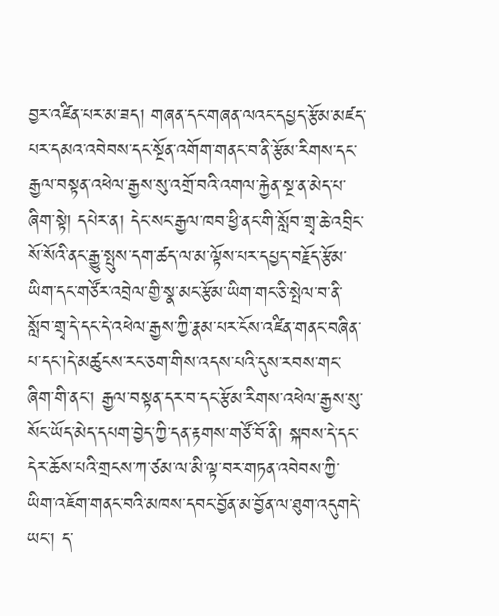བྱར་འཛིན་པར་མ་ཟད། གཞན་དང་གཞན་ལའང་དཔྱད་རྩོམ་མཛད་པར་དམའ་འབེབས་དང་སྔོན་འགོག་གནང་བ་ནི་རྩོམ་རིགས་དང་རྒྱལ་བསྟན་འཕེལ་རྒྱས་སུ་འགྲོ་བའི་འགལ་རྐྱེན་སྔ་ན་མེད་པ་ཞིག་སྟེ། དཔེར་ན། དེང་སང་རྒྱལ་ཁབ་ཕྱི་ནང་གི་སློབ་གྲྭ་ཆེ་འབྲིང་སོ་སོའི་ནང་རྒྱུ་སྤུས་དག་ཚད་ལ་མ་ལྟོས་པར་དཔྱད་བརྗོད་རྩོམ་ཡིག་དང་གཙོར་འབྲེལ་གྱི་སྣ་མང་རྩོམ་ཡིག་གང་ཅི་སྤེལ་བ་ནི་སློབ་གྲྭ་དེ་དང་དེ་འཕེལ་རྒྱས་ཀྱི་རྣམ་པར་ངོས་འཛིན་གནང་བཞིན་པ་དང་།དེ་མཚུངས་རང་ཅག་གིས་འདས་པའི་དུས་རབས་གང་ཞིག་གི་ནང་། རྒྱལ་བསྟན་དར་བ་དང་རྩོམ་རིགས་འཕེལ་རྒྱས་སུ་སོང་ཡོད་མེད་དཔག་བྱེད་ཀྱི་དན་རྟགས་གཙོ་བོ་ནི། སྐབས་དེ་དང་དེར་ཆོས་པའི་གྲངས་ཀ་ཙམ་ལ་མི་ལྟ་བར་གཏན་འབེབས་ཀྱི་ཡིག་འཇོག་གནང་བའི་མཁས་དབང་བྱོན་མ་བྱོན་ལ་ཐུག་འདུགདེ་ཡང་། ད་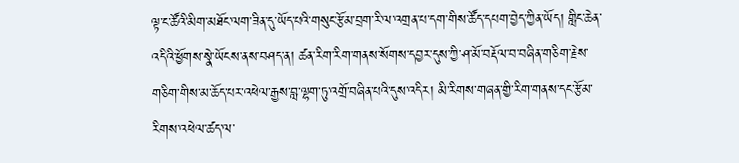ལྟ་ང་ཚོའི་མིག་མཐོང་ལག་ཟིན་དུ་ཡོད་པའི་གསུང་རྩོམ་བྲག་རི་ལ་འགྲན་པ་དག་གིས་ཚོད་དཔག་བྱེད་ཀྱིན་ཡོད། གླིང་ཆེན་འདིའི་ཕྱོགས་སྣེ་ཡོངས་ནས་བཤད་ན། ཚན་རིག་རིག་གནས་སོགས་དབྱར་དུས་ཀྱི་ཤ་མོ་བརྡོལ་བ་བཞིན་གཅིག་རྗེས་གཅིག་གིས་མ་ཆོད་པར་འཕེལ་རྒྱས་བླ་ལྷག་ཏུ་འགྲོ་བཞིན་པའི་དུས་འདིར། མི་རིགས་གཞན་གྱི་རིག་གནས་དང་རྩོམ་རིགས་འཕེལ་ཚད་ལ་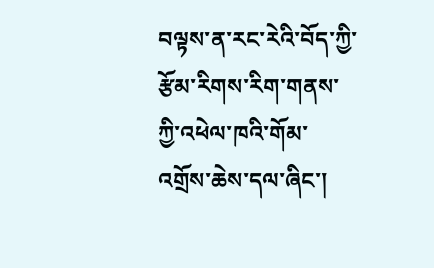བལྟས་ན་རང་རེའི་བོད་ཀྱི་རྩོམ་རིགས་རིག་གནས་ཀྱི་འཕེལ་ཁའི་གོམ་འགྲོས་ཆེས་དལ་ཞིང་།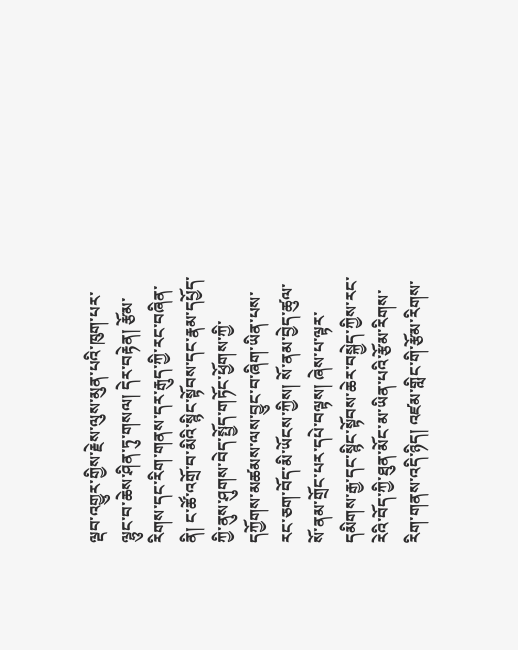ལྡབ་འགྱུར་གྱིས་རྗེས་ལུས་མུན་པའི་ཁུག་པར་ལྷུང་བ་ཆེས་ཤིན་ཏུ་གསལ། དེར་བརྟེན། རྩོམ་རིགས་དང་རིག་གནས་དར་རྒུད་ཀྱི་རང་བཞིན་ནི། ང་ཚོ་འགྲོ་བ་མིའི་སྙིང་སྟོབས་དང་རྣམ་དཔྱོད་ཀྱི་ནུས་ཤུགས་བེད་སྤྱོད་གཏོང་ཕྱོགས་ཀྱི་དཀྱོགས་མཚམས་ལས་བྱུང་བ་ཞིག་ཡིན་པས་རང་ཅག་བོད་མི་ཡོངས་ཀྱིས། སོ་ནམ་བྱེད་ཚུལ་སོ་ནམ་གྲོང་པར་དཔེ་བལྟས། ཞེས་པ་ལྟར་དམིགས་རྒྱ་དང་སྙིང་སྟོབས་ཆེར་བསྐྱེད་ཀྱིས་རང་རེའི་བོད་ཀྱི་ཐུན་མོང་མ་ཡིན་པའི་རྩོམ་རིགས་རིག་གནས་འདི་ཉིད། འཛམ་གླིང་གི་རྩོམ་རིགས་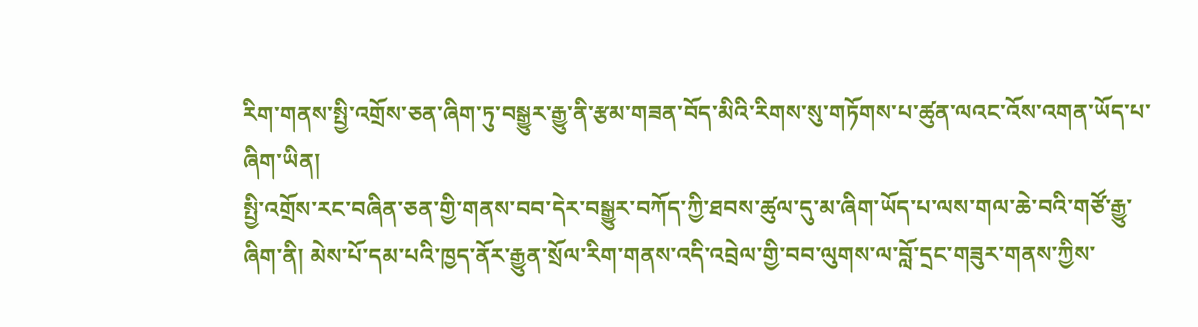རིག་གནས་སྤྱི་འགྲོས་ཅན་ཞིག་ཏུ་བསྒྱུར་རྒྱུ་ནི་རྩམ་གཟན་བོད་མིའི་རིགས་སུ་གཏོགས་པ་ཚུན་ལའང་འོས་འགན་ཡོད་པ་ཞིག་ཡིན།
སྤྱི་འགྲོས་རང་བཞིན་ཅན་གྱི་གནས་བབ་དེར་བསྒྱུར་བཀོད་ཀྱི་ཐབས་ཚུལ་དུ་མ་ཞིག་ཡོད་པ་ལས་གལ་ཆེ་བའི་གཙོ་རྒྱུ་ཞིག་ནི། མེས་པོ་དམ་པའི་ཁྱད་ནོར་རྒྱུན་སྲོལ་རིག་གནས་འདི་འབྲེལ་གྱི་བབ་ལུགས་ལ་བློ་དྲང་གཟུར་གནས་ཀྱིས་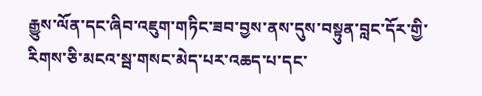རྒྱུས་ལོན་དང་ཞིབ་འཇུག་གཏིང་ཟབ་བྱས་ནས་དུས་བསྟུན་བླང་དོར་གྱི་རིགས་ཅི་མངའ་སྦ་གསང་མེད་པར་འཆད་པ་དང་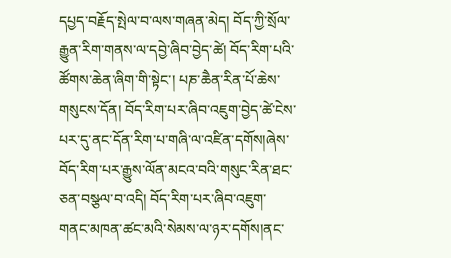དཔྱད་བརྗོད་སྤེལ་བ་ལས་གཞན་མེད། བོད་ཀྱི་སྲོལ་རྒྱུན་རིག་གནས་ལ་དབྱེ་ཞིབ་བྱེད་ཚེ། བོད་རིག་པའི་ཚོགས་ཆེན་ཞིག་གི་སྟེང་། པཎ་ཆཻན་རིན་པོ་ཆེས་གསུངས་དོན། བོད་རིག་པར་ཞིབ་འཇུག་བྱེད་ཚེ་ངེས་པར་དུ་ནང་དོན་རིག་པ་གཞི་ལ་འཛིན་དགོས།ཞེས་བོད་རིག་པར་རྒྱུས་ལོན་མངའ་བའི་གསུང་རིན་ཐང་ཅན་བསྩལ་བ་འདི། བོད་རིག་པར་ཞིབ་འཇུག་གནང་མཁན་ཚང་མའི་སེམས་ལ་ཉར་དགོས།ནང་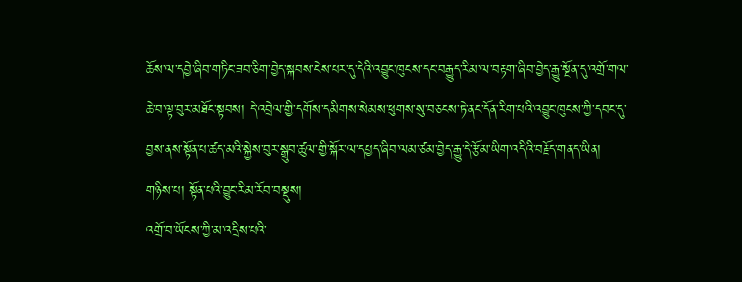ཆོས་ལ་དབྱེ་ཞིབ་གཏིང་ཟབ་ཅིག་བྱེད་སྐབས་ངེས་པར་དུ་དེའི་འབྱུང་ཁུངས་དང་བརྒྱུད་རིམ་ལ་བརྟག་ཞིབ་བྱེད་རྒྱུ་སྔོན་དུ་འགྲོ་གལ་ཆེ་བ་ལྟ་བུར་མཐོང་སྟབས། དེ་འབྲེལ་གྱི་དགོས་དམིགས་སེམས་ཕུགས་སུ་བཅངས་ཏེ་ནང་དོན་རིག་པའི་འབྱུང་ཁུངས་ཀྱི་དབང་དུ་བྱས་ནས་སྟོན་པ་ཚད་མའི་སྐྱེས་བུར་སྒྲུབ་ཚུལ་གྱི་སྐོར་ལ་དཔྱད་ཞིབ་ལམ་ཙམ་བྱེད་རྒྱུ་དེ་རྩོམ་ཡིག་འདིའི་བརྗོད་གནད་ཡིན།
གཉིས་པ། སྟོན་པའི་བྱུང་རིམ་རོབ་བསྡུས།
འགྲོ་བ་ཡོངས་ཀྱི་མ་འདྲིས་པའི་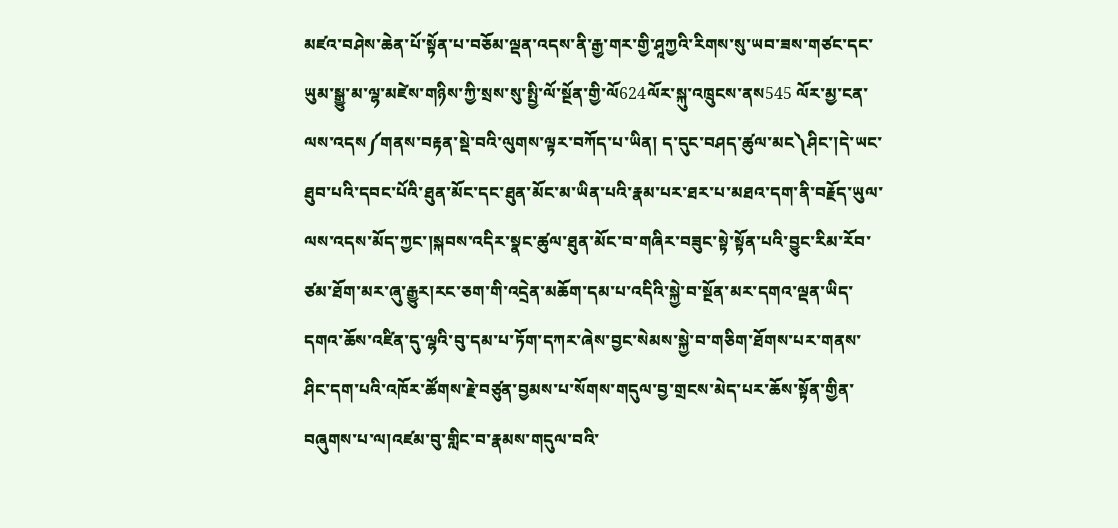མཛའ་བཤེས་ཆེན་པོ་སྟོན་པ་བཅོམ་ལྡན་འདས་ནི་རྒྱ་གར་གྱི་ཤཱཀྱའི་རིགས་སུ་ཡབ་ཟས་གཙང་དང་ཡུམ་སྒྱུ་མ་ལྷ་མཛེས་གཉིས་ཀྱི་སྲས་སུ་སྤྱི་ལོ་སྔོན་གྱི་ལོ624ལོར་སྐུ་འཁྲུངས་ནས545 ལོར་མྱ་ངན་ལས་འདས༼གནས་བརྟན་སྡེ་བའི་ལུགས་ལྟར་བཀོད་པ་ཡིན། ད་དུང་བཤད་ཚུལ་མང༽ཤིང་།དེ་ཡང་ཐུབ་པའི་དབང་པོའི་ཐུན་མོང་དང་ཐུན་མོང་མ་ཡིན་པའི་རྣམ་པར་ཐར་པ་མཐའ་དག་ནི་བརྗོད་ཡུལ་ལས་འདས་མོད་ཀྱང་།སྐབས་འདིར་སྣང་ཚུལ་ཐུན་མོང་བ་གཞིར་བཟུང་སྟེ་སྟོན་པའི་བྱུང་རིམ་རོབ་ཙམ་ཐོག་མར་ཞུ་རྒྱུར།རང་ཅག་གི་འདྲེན་མཆོག་དམ་པ་འདིའི་སྐྱེ་བ་སྔོན་མར་དགའ་ལྡན་ཡིད་དགའ་ཆོས་འཛིན་དུ་ལྷའི་བུ་དམ་པ་ཏོག་དཀར་ཞེས་བྱང་སེམས་སྐྱེ་བ་གཅིག་ཐོགས་པར་གནས་ཤིང་དག་པའི་འཁོར་ཚོགས་རྗེ་བཙུན་བྱམས་པ་སོགས་གདུལ་བྱ་གྲངས་མེད་པར་ཆོས་སྟོན་གྱིན་བཞུགས་པ་ལ།འཛམ་བུ་གླིང་བ་རྣམས་གདུལ་བའི་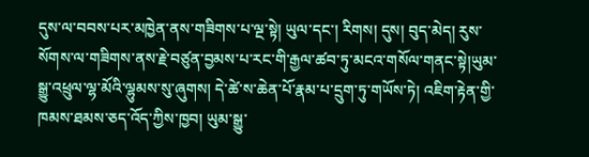དུས་ལ་བབས་པར་མཁྱེན་ནས་གཟིགས་པ་ལྔ་སྟེ། ཡུལ་དང་། རིགས། དུས། བུད་མེད། རུས་སོགས་ལ་གཟིགས་ནས་རྗེ་བཙུན་བྱམས་པ་རང་གི་རྒྱལ་ཚབ་ཏུ་མངའ་གསོལ་གནང་སྟེ།ཡུམ་སྒྱུ་འཕྲུལ་ལྷ་མོའི་ལྷུམས་སུ་ཞུགས། དེ་ཚེ་ས་ཆེན་པོ་རྣམ་པ་དྲུག་ཏུ་གཡོས་ཏེ། འཇིག་རྟེན་གྱི་ཁམས་ཐམས་ཅད་འོད་ཀྱིས་ཁྱབ། ཡུམ་སྒྱུ་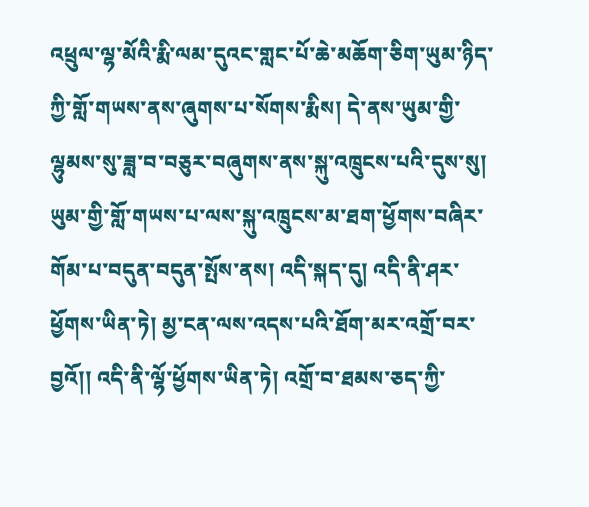འཕྲུལ་ལྷ་མོའི་རྨི་ལམ་དུའང་གླང་པོ་ཆེ་མཆོག་ཅིག་ཡུམ་ཉིད་ཀྱི་གློ་གཡས་ནས་ཞུགས་པ་སོགས་རྨིས། དེ་ནས་ཡུམ་གྱི་ལྷུམས་སུ་ཟླ་བ་བཅུར་བཞུགས་ནས་སྐུ་འཁྲུངས་པའི་དུས་སུ། ཡུམ་གྱི་གློ་གཡས་པ་ལས་སྐུ་འཁྲུངས་མ་ཐག་ཕྱོགས་བཞིར་གོམ་པ་བདུན་བདུན་སྤོས་ནས། འདི་སྐད་དུ། འདི་ནི་ཤར་ཕྱོགས་ཡིན་ཏེ། མྱ་ངན་ལས་འདས་པའི་ཐོག་མར་འགྲོ་བར་བྱའོ།། འདི་ནི་ལྷོ་ཕྱོགས་ཡིན་ཏེ། འགྲོ་བ་ཐམས་ཅད་ཀྱི་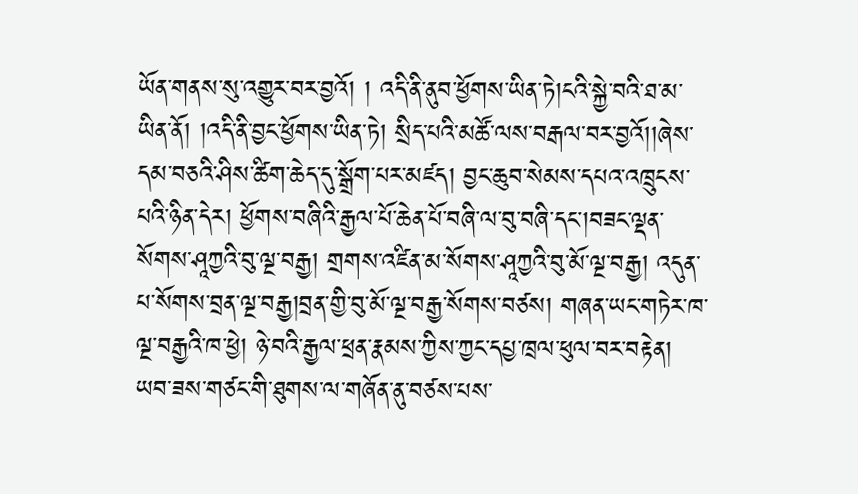ཡོན་གནས་སུ་འགྱུར་བར་བྱའོ། ། འདི་ནི་ནུབ་ཕྱོགས་ཡིན་ཏེ།ངའི་སྐྱེ་བའི་ཐ་མ་ཡིན་ནོ། །འདི་ནི་བྱང་ཕྱོགས་ཡིན་ཏེ། སྲིད་པའི་མཚོ་ལས་བརྒལ་བར་བྱའོ།།ཞེས་དམ་བཅའི་ཤིས་ཚིག་ཆེད་དུ་སྒྲོག་པར་མཛད། བྱང་ཆུབ་སེམས་དཔའ་འཁྲུངས་པའི་ཉིན་དེར། ཕྱོགས་བཞིའི་རྒྱལ་པོ་ཆེན་པོ་བཞི་ལ་བུ་བཞི་དང་།བཟང་ལྡན་སོགས་ཤཱཀྱའི་བུ་ལྔ་བརྒྱ། གྲགས་འཛིན་མ་སོགས་ཤཱཀྱའི་བུ་མོ་ལྔ་བརྒྱ། འདུན་པ་སོགས་བྲན་ལྔ་བརྒྱ།བྲན་གྱི་བུ་མོ་ལྔ་བརྒྱ་སོགས་བཙས། གཞན་ཡང་གཏེར་ཁ་ལྔ་བརྒྱའི་ཁ་ཕྱེ། ཉེ་བའི་རྒྱལ་ཕྲན་རྣམས་ཀྱིས་ཀྱང་དཔྱ་ཁྲལ་ཕུལ་བར་བརྟེན། ཡབ་ཟས་གཙང་གི་ཐུགས་ལ་གཞོན་ནུ་བཙས་པས་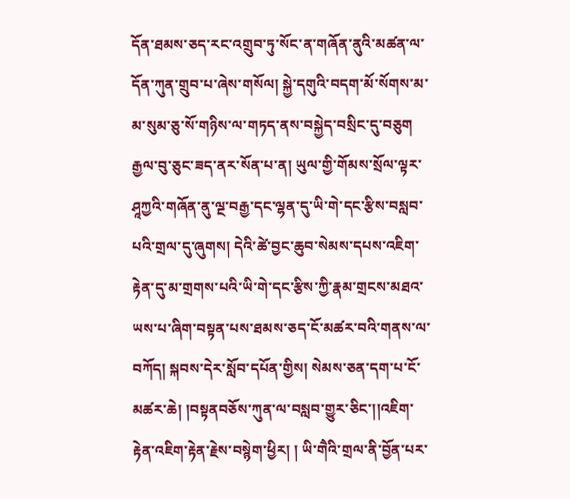དོན་ཐམས་ཅད་རང་འགྲུབ་ཏུ་སོང་ན་གཞོན་ནུའི་མཚན་ལ་དོན་ཀུན་གྲུབ་པ་ཞེས་གསོལ། སྐྱེ་དགུའི་བདག་མོ་སོགས་མ་མ་སུམ་ཅུ་སོ་གཉིས་ལ་གཏད་ནས་བསྐྱེད་བསྲིང་དུ་བཅུག རྒྱལ་བུ་ཅུང་ཟད་ནར་སོན་པ་ན། ཡུལ་གྱི་གོམས་སྲོལ་ལྟར་ཤཱཀྱའི་གཞོན་ནུ་ལྔ་བརྒྱ་དང་ལྷན་དུ་ཡི་གེ་དང་རྩིས་བསླབ་པའི་གྲལ་དུ་ཞུགས། དེའི་ཚེ་བྱང་ཆུབ་སེམས་དཔས་འཇིག་རྟེན་དུ་མ་གྲགས་པའི་ཡི་གེ་དང་རྩིས་ཀྱི་རྣམ་གྲངས་མཐའ་ཡས་པ་ཞིག་བསྟན་པས་ཐམས་ཅད་ངོ་མཚར་བའི་གནས་ལ་བཀོད། སྐབས་དེར་སློབ་དཔོན་གྱིས། སེམས་ཅན་དག་པ་ངོ་མཚར་ཆེ། །བསྟནབཅོས་ཀུན་ལ་བསླབ་གྱུར་ཅིང་།།འཇིག་རྟེན་འཇིག་རྟེན་རྗེས་བསྙེག་ཕྱིར། ། ཡི་གཻའི་གྲལ་ནི་བྱོན་པར་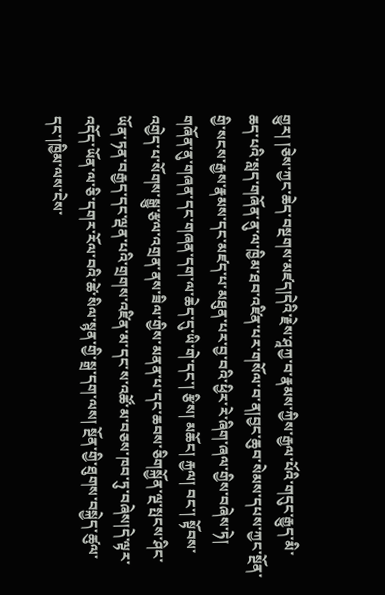གྱུར། །ཅེས་ཀྱང་ཆེད་བསྔགས་མཛད།དེའི་རྗེས་ཤཱཀྱ་བ་རྣམས་ཀྱིས་རྒྱལ་པོའི་གདུང་རྒྱུད་མི་ཆད་པའི་སླད་གཞོན་ནུ་ལ་ཁྱིམ་ཐབ་འཛིན་པར་གསོལ་བ་ན།བྱང་ཆུབ་སེམས་དཔས་ཀྱང་སྔོན་གྱི་སངས་རྒྱས་རྣམས་དང་མཛད་པ་མཐུན་པར་བྱ་བའི་ཕྱིར་རེ་ཞིག་ཞལ་གྱིས་བཞེས་ཏེ། གཞོན་ནུ་གཞན་དང་གཞན་དག་ལ་ཆེད་དུ་ཡི་གེ་དང་། རྩིས། མཆོང། རྐྱལ། བང་། སྟོབས་འགྱེད་པ་སོགས་སྒྱུ་རྩལ་འགྲན་ནས་ཟིལ་གྱིས་མནན་པ་དང་ཆབས་ཅིགསྐྱོན་ལྔ་སྤངས་ཤིང་ཡོན་ཏན་བརྒྱད་དང་ལྡན་པའི་གྲགས་འཛིན་མ་དང་ས་འཚོ་མ་བཅས་ཁབ་ཏུ་བཞེས།དེ་ལྟར་འདོད་ཡོན་ལ་ཅི་དགར་རོལ་བའི་ཚེ་སིལ་སྙན་གྱི་སྒྲ་དག་ལས། སྔོན་གྱི་ཐུགས་བསྐྱེད་ཚུལ་དང་།ཁྱིམ་ལས་ངེས་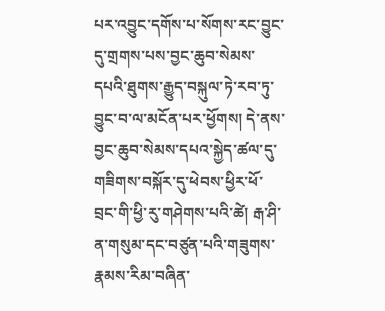པར་འབྱུང་དགོས་པ་སོགས་རང་བྱུང་དུ་གྲགས་པས་བྱང་ཆུབ་སེམས་དཔའི་ཐུགས་རྒྱུད་བསྐུལ་ཏེ་རབ་ཏུ་བྱུང་བ་ལ་མངོན་པར་ཕྱོགས། དེ་ནས་བྱང་ཆུབ་སེམས་དཔའ་སྐྱེད་ཚལ་དུ་གཟིགས་བསྐོར་དུ་ཕེབས་ཕྱིར་ཕོ་བྲང་གི་ཕྱི་རུ་གཤེགས་པའི་ཚེ། རྒ་ཤི་ན་གསུམ་དང་བཙུན་པའི་གཟུགས་རྣམས་རིམ་བཞིན་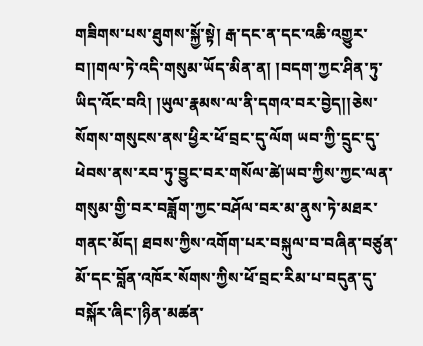གཟིགས་པས་ཐུགས་སྐྱོ་སྟེ། རྒ་དང་ན་དང་འཆི་འགྱུར་བ།།གལ་ཏེ་འདི་གསུམ་ཡོད་མིན་ན། །བདག་ཀྱང་ཤིན་ཏུ་ཡིད་འོང་བའི། །ཡུལ་རྣམས་ལ་ནི་དགའ་བར་བྱེད།།ཅེས་སོགས་གསུངས་ནས་ཕྱིར་ཕོ་བྲང་དུ་ལོག ཡབ་ཀྱི་དྲུང་དུ་ཕེབས་ནས་རབ་ཏུ་བྱུང་བར་གསོལ་ཚེ།ཡབ་ཀྱིས་ཀྱང་ལན་གསུམ་གྱི་བར་བཟློག་ཀྱང་བཤོལ་བར་མ་ནུས་ཏེ་མཐར་གནང་མོད། ཐབས་ཀྱིས་འགོག་པར་བསྐུལ་བ་བཞིན་བཙུན་མོ་དང་བློན་འཁོར་སོགས་ཀྱིས་ཕོ་བྲང་རིམ་པ་བདུན་དུ་བསྐོར་ཞིང་།ཉིན་མཚན་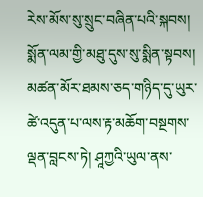རེས་མོས་སུ་སྲུང་བཞིན་པའི་སྐབས། སྨོན་ལམ་གྱི་མཐུ་དུས་སུ་སྨིན་སྟབས། མཚན་མོར་ཐམས་ཅད་གཉིད་དུ་ཡུར་ཚེ་འདུན་པ་ལས་རྟ་མཆོག་བསྔགས་ལྡན་བླངས་ཏེ། ཤཱཀྱའི་ཡུལ་ནས་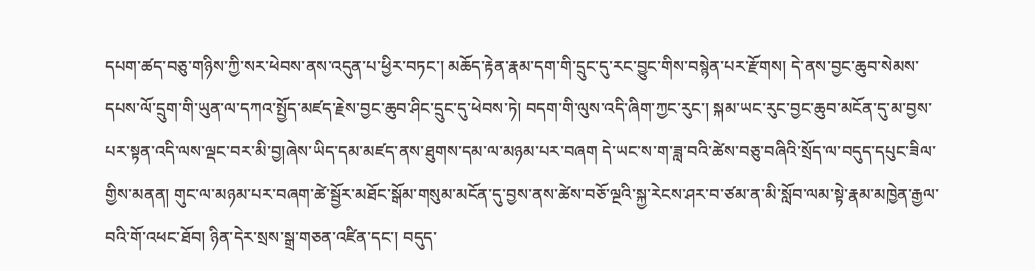དཔག་ཚད་བཅུ་གཉིས་ཀྱི་སར་ཕེབས་ནས་འདུན་པ་ཕྱིར་བཏང་། མཆོད་རྟེན་རྣམ་དག་གི་དྲུང་དུ་རང་བྱུང་གིས་བསྙེན་པར་རྫོགས། དེ་ནས་བྱང་ཆུབ་སེམས་དཔས་ལོ་དྲུག་གི་ཡུན་ལ་དཀའ་སྤྱོད་མཛད་རྗེས་བྱང་ཆུབ་ཤིང་དྲུང་དུ་ཕེབས་ཏེ། བདག་གི་ལུས་འདི་ཞིག་ཀྱང་རུང་། སྐམ་ཡང་རུང་བྱང་ཆུབ་མངོན་དུ་མ་བྱས་པར་སྟན་འདི་ལས་ལྡང་བར་མི་བྱ།ཞེས་ཡིད་དམ་མཛད་ནས་ཐུགས་དམ་ལ་མཉམ་པར་བཞག དེ་ཡང་ས་ག་ཟླ་བའི་ཚེས་བཅུ་བཞིའི་སྲོད་ལ་བདུད་དཔུང་ཟིལ་གྱིས་མནན། གུང་ལ་མཉམ་པར་བཞག་ཚེ་སྦྱོར་མཐོང་སྒོམ་གསུམ་མངོན་དུ་བྱས་ནས་ཚེས་བཅོ་ལྔའི་སྐྱ་རེངས་ཤར་བ་ཙམ་ན་མི་སློབ་ལམ་སྟེ་རྣམ་མཁྱེན་རྒྱལ་བའི་གོ་འཕང་ཐོབ། ཉིན་དེར་སྲས་སྒྲ་གཅན་འཛིན་དང་། བདུད་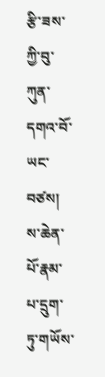རྩི་ཟས་ཀྱི་བུ་ཀུན་དགའ་བོ་ཡང་བཙས། ས་ཆེན་པོ་རྣམ་པ་དྲུག་ཏུ་གཡོས་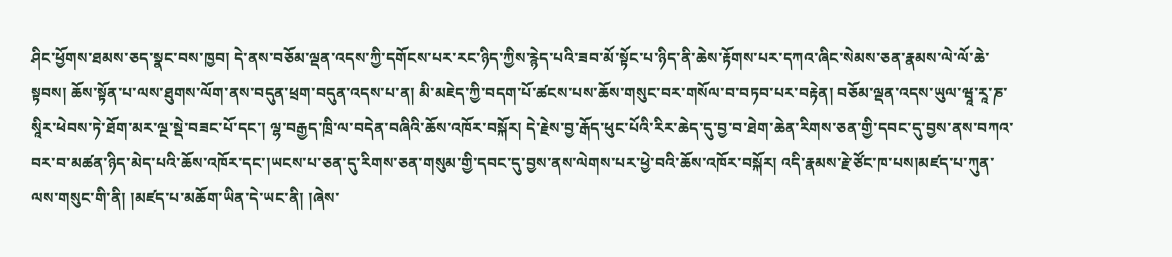ཤིང་ཕྱོགས་ཐམས་ཅད་སྣང་བས་ཁྱབ། དེ་ནས་བཅོམ་ལྡན་འདས་ཀྱི་དགོངས་པར་རང་ཉིད་ཀྱིས་རྙེད་པའི་ཟབ་མོ་སྟོང་པ་ཉིད་ནི་ཆེས་རྟོགས་པར་དཀའ་ཞིང་སེམས་ཅན་རྣམས་ལེ་ལོ་ཆེ་སྟབས། ཆོས་སྟོན་པ་ལས་ཐུགས་ལོག་ནས་བདུན་ཕྲག་བདུན་འདས་པ་ན། མི་མཇེད་ཀྱི་བདག་པོ་ཚངས་པས་ཆོས་གསུང་བར་གསོལ་བ་བཏབ་པར་བརྟེན། བཅོམ་ལྡན་འདས་ཡུལ་ཝཱ་རཱ་ཎ་སཱིར་ཕེབས་ཏེ་ཐོག་མར་ལྔ་སྡེ་བཟང་པོ་དང་། ལྷ་བརྒྱད་ཁྲི་ལ་བདེན་བཞིའི་ཆོས་འཁོར་བསྐོར། དེ་རྗེས་བྱ་རྒོད་ཕུང་པོའི་རིར་ཆེད་དུ་བྱ་བ་ཐེག་ཆེན་རིགས་ཅན་གྱི་དབང་དུ་བྱས་ནས་བཀའ་བར་བ་མཚན་ཉིད་མེད་པའི་ཆོས་འཁོར་དང་།ཡངས་པ་ཅན་དུ་རིགས་ཅན་གསུམ་གྱི་དབང་དུ་བྱས་ནས་ལེགས་པར་ཕྱེ་བའི་ཆོས་འཁོར་བསྐོར། འདི་རྣམས་རྗེ་ཙོང་ཁ་པས།མཛད་པ་ཀུན་ལས་གསུང་གི་ནི། །མཛད་པ་མཆོག་ཡིན་དེ་ཡང་ནི། །ཞེས་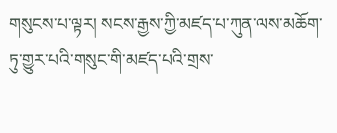གསུངས་པ་ལྟར། སངས་རྒྱས་ཀྱི་མཛད་པ་ཀུན་ལས་མཆོག་ཏུ་གྱུར་པའི་གསུང་གི་མཛད་པའི་གྲས་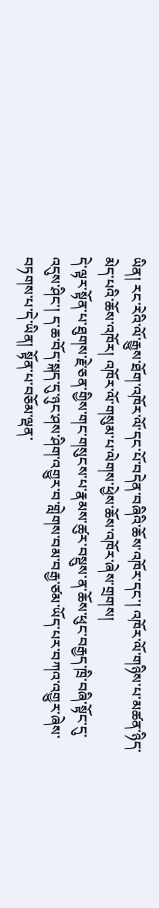ཡིན། རང་རེའི་ལོ་རྒྱུས་ཐོག་འཁོར་ལོ་དང་པོ་བདེན་བཞིའི་ཆོས་འཁོར་དང་། འཁོར་ལོ་གཉིས་པ་མཚན་ཉིད་མེད་པའི་ཆོས་འཁོར། འཁོར་ལོ་གསུམ་པ་ལེགས་ཕྱེས་ཆོས་འཁོར་ཞེས་གྲགས།
དེ་ལྟར་སྟོན་པ་ཐུགས་རྗེ་ཅན་གྱིས་གང་གསུངས་པ་རྣམས་ཚུར་བསྡུས་ན་ཆོས་ཕུང་བརྒྱད་ཁྲི་བཞི་སྟོང་དུ་འདུས་ཤིང་། ད་ཆ་བོད་སྐད་དུ་ཉུང་ཤས་ཤིག་འགྱུར་བ་གླེགས་བམ་བརྒྱ་ཙམ་ཡོད་པར་བཀའ་འགྱུར་ཞེས་བཏགས་པ་དེ་ཡིན། སྟོན་པ་བཅོམ་ལྡན་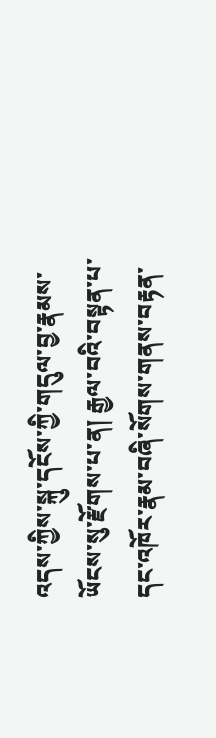འདས་ཀྱིས་སྐུ་དངོས་ཀྱི་གདུལ་བྱ་རྣམས་ཡོངས་སུ་རྫོགས་པ་ན། རྒྱལ་བའི་བསྟན་པ་དང་འཁོར་རྣམ་བཞི་སོགས་གནས་བརྟན་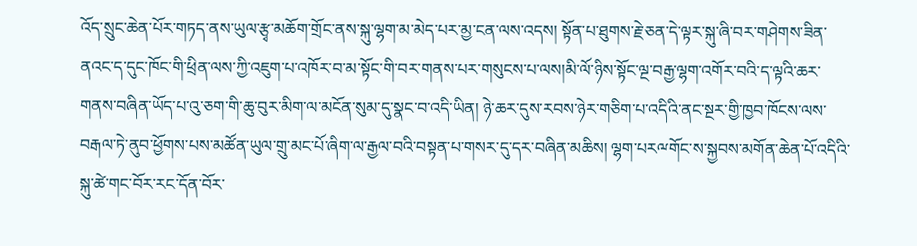འོད་སྲུང་ཆེན་པོར་གཏད་ནས་ཡུལ་རྩྭ་མཆོག་གྲོང་ནས་སྐུ་ལྷག་མ་མེད་པར་མྱ་ངན་ལས་འདས། སྟོན་པ་ཐུགས་རྗེ་ཅན་དེ་ལྟར་སྐུ་ཞི་བར་གཤེགས་ཟིན་ནའང་ད་དུང་ཁོང་གི་ཕྲིན་ལས་ཀྱི་འཇུག་པ་འཁོར་བ་མ་སྟོང་གི་བར་གནས་པར་གསུངས་པ་ལས།མི་ལོ་ཉིས་སྟོང་ལྔ་བརྒྱ་ལྷག་འགོར་བའི་ད་ལྟའི་ཆར་གནས་བཞིན་ཡོད་པ་འུ་ཅག་གི་ཆུ་བུར་མིག་ལ་མངོན་སུམ་དུ་སྣང་བ་འདི་ཡིན། ཉེ་ཆར་དུས་རབས་ཉེར་གཅིག་པ་འདིའི་ནང་སྔར་གྱི་ཁྱབ་ཁོངས་ལས་བརྒལ་ཏེ་ནུབ་ཕྱོགས་པས་མཚོན་ཡུལ་གྲུ་མང་པོ་ཞིག་ལ་རྒྱལ་བའི་བསྟན་པ་གསར་དུ་དར་བཞིན་མཆིས། ལྷག་པརྋགོང་ས་སྐྱབས་མགོན་ཆེན་པོ་འདིའི་སྐུ་ཚེ་གང་བོར་རང་དོན་བོར་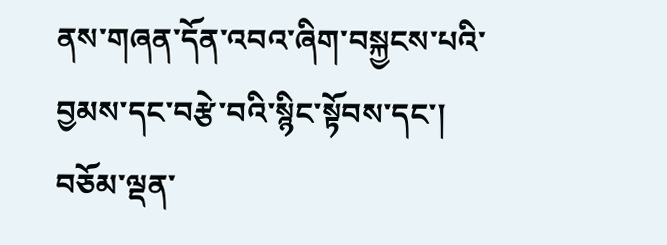ནས་གཞན་དོན་འབའ་ཞིག་བསྐྱངས་པའི་བྱམས་དང་བརྩེ་བའི་སྙིང་སྟོབས་དང་། བཅོམ་ལྡན་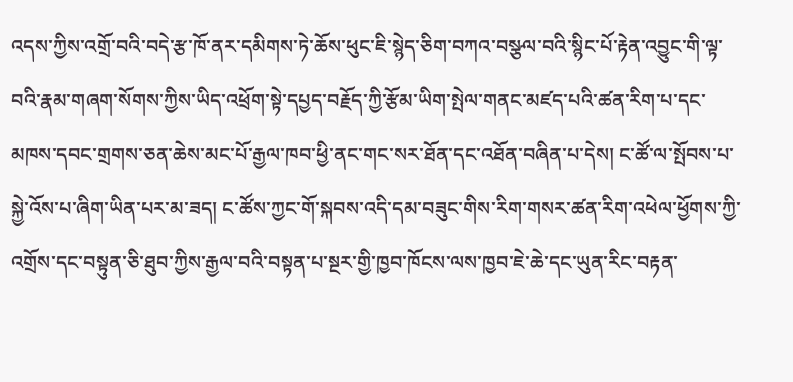འདས་ཀྱིས་འགྲོ་བའི་བདེ་རྩ་ཁོ་ནར་དམིགས་ཏེ་ཆོས་ཕུང་ཇི་སྙེད་ཅིག་བཀའ་བསྩལ་བའི་སྙིང་པོ་རྟེན་འབྱུང་གི་ལྟ་བའི་རྣམ་གཞག་སོགས་ཀྱིས་ཡིད་འཕྲོག་སྟེ་དཔྱད་བརྗོད་ཀྱི་རྩོམ་ཡིག་སྤེལ་གནང་མཛད་པའི་ཚན་རིག་པ་དང་མཁས་དབང་གྲགས་ཅན་ཆེས་མང་པོ་རྒྱལ་ཁབ་ཕྱི་ནང་གང་སར་ཐོན་དང་འཐོན་བཞིན་པ་དེས། ང་ཚོ་ལ་སྤོབས་པ་སྐྱེ་འོས་པ་ཞིག་ཡིན་པར་མ་ཟད། ང་ཚོས་ཀྱང་གོ་སྐབས་འདི་དམ་བཟུང་གིས་རིག་གསར་ཚན་རིག་འཕེལ་ཕྱོགས་ཀྱི་འགྲོས་དང་བསྟུན་ཅི་ཐུབ་ཀྱིས་རྒྱལ་བའི་བསྟན་པ་སྔར་གྱི་ཁྱབ་ཁོངས་ལས་ཁྱབ་ཇེ་ཆེ་དང་ཡུན་རིང་བརྟན་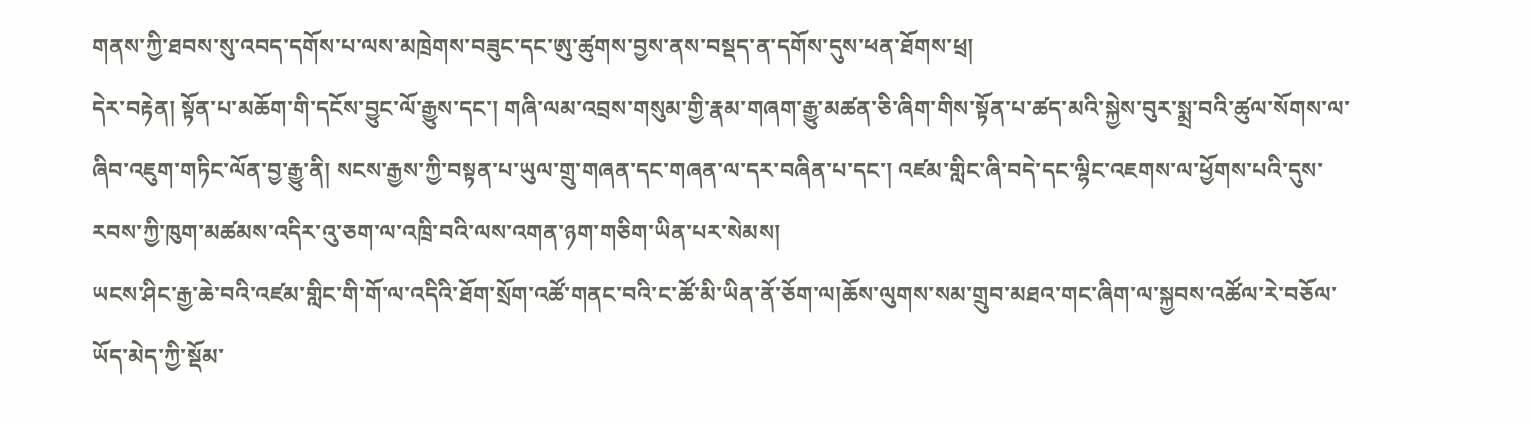གནས་ཀྱི་ཐབས་སུ་འབད་དགོས་པ་ལས་མཁྲེགས་བཟུང་དང་ཨུ་ཚུགས་བྱས་ནས་བསྡད་ན་དགོས་དུས་ཕན་ཐོགས་ཕྲ།
དེར་བརྟེན། སྟོན་པ་མཆོག་གི་དངོས་བྱུང་ལོ་རྒྱུས་དང་། གཞི་ལམ་འབྲས་གསུམ་གྱི་རྣམ་གཞག་རྒྱུ་མཚན་ཅི་ཞིག་གིས་སྟོན་པ་ཚད་མའི་སྐྱེས་བུར་སྨྲ་བའི་ཚུལ་སོགས་ལ་ཞིབ་འཇུག་གཏིང་ལོན་བྱ་རྒྱུ་ནི། སངས་རྒྱས་ཀྱི་བསྟན་པ་ཡུལ་གྲུ་གཞན་དང་གཞན་ལ་དར་བཞིན་པ་དང་། འཛམ་གླིང་ཞི་བདེ་དང་ལྷིང་འཇགས་ལ་ཕྱོགས་པའི་དུས་རབས་ཀྱི་ཁུག་མཚམས་འདིར་འུ་ཅག་ལ་འཁྲི་བའི་ལས་འགན་ཉག་གཅིག་ཡིན་པར་སེམས།
ཡངས་ཤིང་རྒྱ་ཆེ་བའི་འཛམ་གླིང་གི་གོ་ལ་འདིའི་ཐོག་སྲོག་འཚོ་གནང་བའི་ང་ཚོ་མི་ཡིན་ནོ་ཅོག་ལ།ཆོས་ལུགས་སམ་གྲུབ་མཐའ་གང་ཞིག་ལ་སྐྱབས་འཚོལ་རེ་བཅོལ་ཡོད་མེད་ཀྱི་སྡོམ་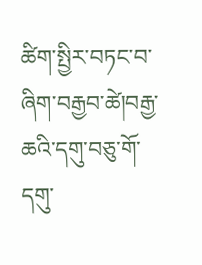ཚིག་སྤྱིར་བཏང་བ་ཞིག་བརྒྱབ་ཚེ།བརྒྱ་ཆའི་དགུ་བཅུ་གོ་དགུ་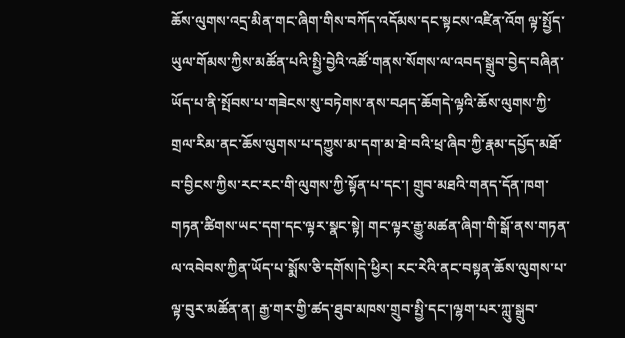ཆོས་ལུགས་འདྲ་མིན་གང་ཞིག་གིས་བཀོད་འདོམས་དང་སྟངས་འཛིན་འོག ལྟ་སྤྱོད་ཡུལ་གོམས་ཀྱིས་མཚོན་པའི་སྤྱི་བྱེའི་འཚོ་གནས་སོགས་ལ་འབད་སྒྲུབ་བྱེད་བཞིན་ཡོད་པ་ནི་སྤོབས་པ་གཟེངས་སུ་བཏེགས་ནས་བཤད་ཆོགདེ་ལྟའི་ཆོས་ལུགས་ཀྱི་གྲལ་རིམ་ནང་ཆོས་ལུགས་པ་དཀྱུས་མ་དག་མ་ཐེ་བའི་ཕྲ་ཞིབ་ཀྱི་རྣམ་དཔྱོད་མཐོ་བ་བྱིངས་ཀྱིས་རང་རང་གི་ལུགས་ཀྱི་སྟོན་པ་དང་། གྲུབ་མཐའི་གནད་དོན་ཁག་གཏན་ཚིགས་ཡང་དག་དང་ལྟར་སྣང་སྟེ། གང་ལྟར་རྒྱུ་མཚན་ཞིག་གི་སྒོ་ནས་གཏན་ལ་འབེབས་ཀྱིན་ཡོད་པ་སྨོས་ཅི་དགོས།དེ་ཕྱིར། རང་རེའི་ནང་བསྟན་ཆོས་ལུགས་པ་ལྟ་བུར་མཚོན་ན། རྒྱ་གར་གྱི་ཚད་ཐུབ་མཁས་གྲུབ་སྤྱི་དང་།ལྷག་པར་ཀླུ་སྒྲུབ་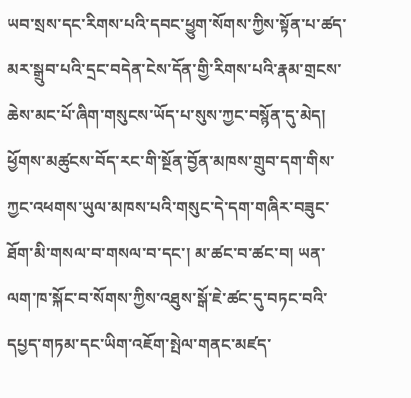ཡབ་སྲས་དང་རིགས་པའི་དབང་ཕྱུག་སོགས་ཀྱིས་སྟོན་པ་ཚད་མར་སྒྲུབ་པའི་དྲང་བདེན་ངེས་དོན་གྱི་རིགས་པའི་རྣམ་གྲངས་ཆེས་མང་པོ་ཞིག་གསུངས་ཡོད་པ་སུས་ཀྱང་བསྙོན་དུ་མེད། ཕྱོགས་མཚུངས་བོད་རང་གི་སྔོན་བྱོན་མཁས་གྲུབ་དག་གིས་ཀྱང་འཕགས་ཡུལ་མཁས་པའི་གསུང་དེ་དག་གཞིར་བཟུང་ཐོག་མི་གསལ་བ་གསལ་བ་དང་། མ་ཚང་བ་ཚང་བ། ཡན་ལག་ཁ་སྐོང་བ་སོགས་ཀྱིས་འཐུས་སྒོ་ཇེ་ཚང་དུ་བཏང་བའི་དཔྱད་གཏམ་དང་ཡིག་འཇོག་སྤེལ་གནང་མཛད་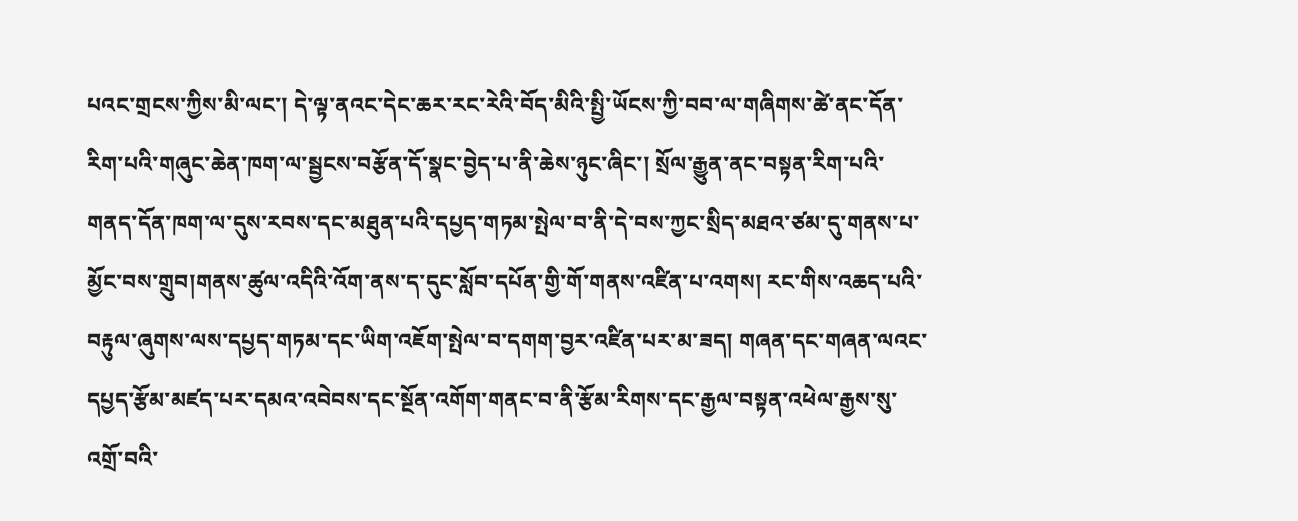པའང་གྲངས་ཀྱིས་མི་ལང་། དེ་ལྟ་ནའང་དེང་ཆར་རང་རེའི་བོད་མིའི་སྤྱི་ཡོངས་ཀྱི་བབ་ལ་གཞིགས་ཚེ་ནང་དོན་རིག་པའི་གཞུང་ཆེན་ཁག་ལ་སྦྱངས་བརྩོན་དོ་སྣང་བྱེད་པ་ནི་ཆེས་ཉུང་ཞིང་། སྲོལ་རྒྱུན་ནང་བསྟན་རིག་པའི་གནད་དོན་ཁག་ལ་དུས་རབས་དང་མཐུན་པའི་དཔྱད་གཏམ་སྤེལ་བ་ནི་དེ་བས་ཀྱང་སྲིད་མཐའ་ཙམ་དུ་གནས་པ་མྱོང་བས་གྲུབ།གནས་ཚུལ་འདིའི་འོག་ནས་ད་དུང་སློབ་དཔོན་གྱི་གོ་གནས་འཛིན་པ་འགས། རང་གིས་འཆད་པའི་བརྟུལ་ཞུགས་ལས་དཔྱད་གཏམ་དང་ཡིག་འཇོག་སྤེལ་བ་དགག་བྱར་འཛིན་པར་མ་ཟད། གཞན་དང་གཞན་ལའང་དཔྱད་རྩོམ་མཛད་པར་དམའ་འབེབས་དང་སྔོན་འགོག་གནང་བ་ནི་རྩོམ་རིགས་དང་རྒྱལ་བསྟན་འཕེལ་རྒྱས་སུ་འགྲོ་བའི་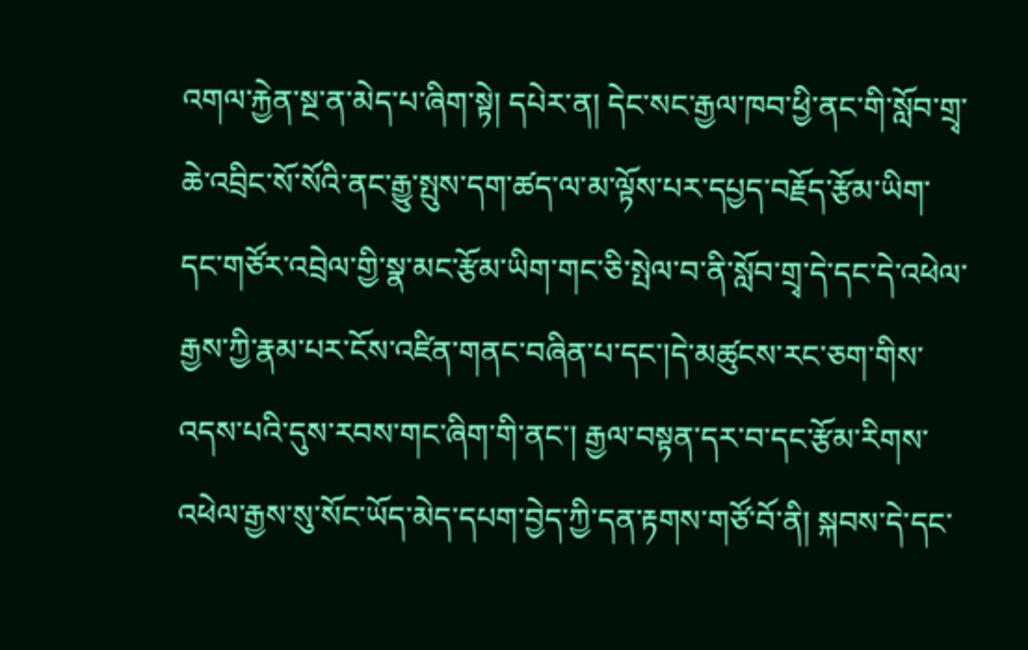འགལ་རྐྱེན་སྔ་ན་མེད་པ་ཞིག་སྟེ། དཔེར་ན། དེང་སང་རྒྱལ་ཁབ་ཕྱི་ནང་གི་སློབ་གྲྭ་ཆེ་འབྲིང་སོ་སོའི་ནང་རྒྱུ་སྤུས་དག་ཚད་ལ་མ་ལྟོས་པར་དཔྱད་བརྗོད་རྩོམ་ཡིག་དང་གཙོར་འབྲེལ་གྱི་སྣ་མང་རྩོམ་ཡིག་གང་ཅི་སྤེལ་བ་ནི་སློབ་གྲྭ་དེ་དང་དེ་འཕེལ་རྒྱས་ཀྱི་རྣམ་པར་ངོས་འཛིན་གནང་བཞིན་པ་དང་།དེ་མཚུངས་རང་ཅག་གིས་འདས་པའི་དུས་རབས་གང་ཞིག་གི་ནང་། རྒྱལ་བསྟན་དར་བ་དང་རྩོམ་རིགས་འཕེལ་རྒྱས་སུ་སོང་ཡོད་མེད་དཔག་བྱེད་ཀྱི་དན་རྟགས་གཙོ་བོ་ནི། སྐབས་དེ་དང་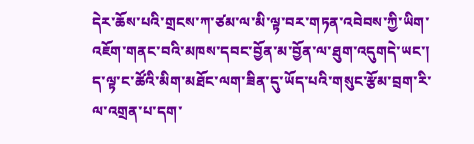དེར་ཆོས་པའི་གྲངས་ཀ་ཙམ་ལ་མི་ལྟ་བར་གཏན་འབེབས་ཀྱི་ཡིག་འཇོག་གནང་བའི་མཁས་དབང་བྱོན་མ་བྱོན་ལ་ཐུག་འདུགདེ་ཡང་། ད་ལྟ་ང་ཚོའི་མིག་མཐོང་ལག་ཟིན་དུ་ཡོད་པའི་གསུང་རྩོམ་བྲག་རི་ལ་འགྲན་པ་དག་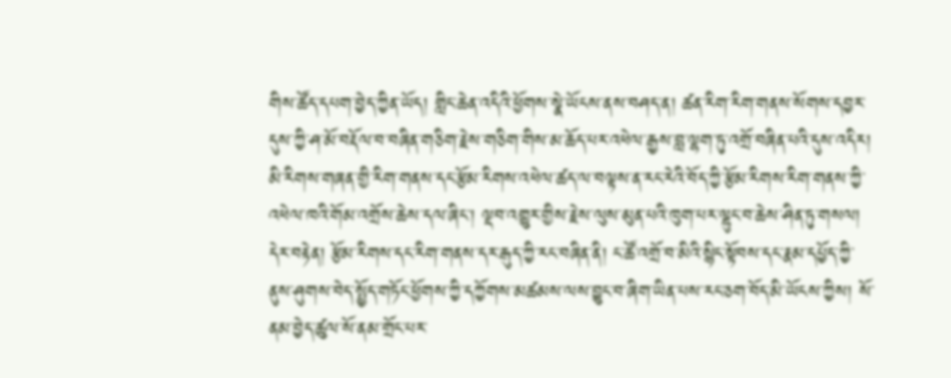གིས་ཚོད་དཔག་བྱེད་ཀྱིན་ཡོད། གླིང་ཆེན་འདིའི་ཕྱོགས་སྣེ་ཡོངས་ནས་བཤད་ན། ཚན་རིག་རིག་གནས་སོགས་དབྱར་དུས་ཀྱི་ཤ་མོ་བརྡོལ་བ་བཞིན་གཅིག་རྗེས་གཅིག་གིས་མ་ཆོད་པར་འཕེལ་རྒྱས་བླ་ལྷག་ཏུ་འགྲོ་བཞིན་པའི་དུས་འདིར། མི་རིགས་གཞན་གྱི་རིག་གནས་དང་རྩོམ་རིགས་འཕེལ་ཚད་ལ་བལྟས་ན་རང་རེའི་བོད་ཀྱི་རྩོམ་རིགས་རིག་གནས་ཀྱི་འཕེལ་ཁའི་གོམ་འགྲོས་ཆེས་དལ་ཞིང་། ལྡབ་འགྱུར་གྱིས་རྗེས་ལུས་མུན་པའི་ཁུག་པར་ལྷུང་བ་ཆེས་ཤིན་ཏུ་གསལ། དེར་བརྟེན། རྩོམ་རིགས་དང་རིག་གནས་དར་རྒུད་ཀྱི་རང་བཞིན་ནི། ང་ཚོ་འགྲོ་བ་མིའི་སྙིང་སྟོབས་དང་རྣམ་དཔྱོད་ཀྱི་ནུས་ཤུགས་བེད་སྤྱོད་གཏོང་ཕྱོགས་ཀྱི་དཀྱོགས་མཚམས་ལས་བྱུང་བ་ཞིག་ཡིན་པས་རང་ཅག་བོད་མི་ཡོངས་ཀྱིས། སོ་ནམ་བྱེད་ཚུལ་སོ་ནམ་གྲོང་པར་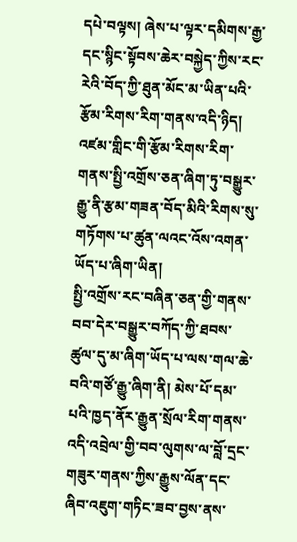དཔེ་བལྟས། ཞེས་པ་ལྟར་དམིགས་རྒྱ་དང་སྙིང་སྟོབས་ཆེར་བསྐྱེད་ཀྱིས་རང་རེའི་བོད་ཀྱི་ཐུན་མོང་མ་ཡིན་པའི་རྩོམ་རིགས་རིག་གནས་འདི་ཉིད། འཛམ་གླིང་གི་རྩོམ་རིགས་རིག་གནས་སྤྱི་འགྲོས་ཅན་ཞིག་ཏུ་བསྒྱུར་རྒྱུ་ནི་རྩམ་གཟན་བོད་མིའི་རིགས་སུ་གཏོགས་པ་ཚུན་ལའང་འོས་འགན་ཡོད་པ་ཞིག་ཡིན།
སྤྱི་འགྲོས་རང་བཞིན་ཅན་གྱི་གནས་བབ་དེར་བསྒྱུར་བཀོད་ཀྱི་ཐབས་ཚུལ་དུ་མ་ཞིག་ཡོད་པ་ལས་གལ་ཆེ་བའི་གཙོ་རྒྱུ་ཞིག་ནི། མེས་པོ་དམ་པའི་ཁྱད་ནོར་རྒྱུན་སྲོལ་རིག་གནས་འདི་འབྲེལ་གྱི་བབ་ལུགས་ལ་བློ་དྲང་གཟུར་གནས་ཀྱིས་རྒྱུས་ལོན་དང་ཞིབ་འཇུག་གཏིང་ཟབ་བྱས་ནས་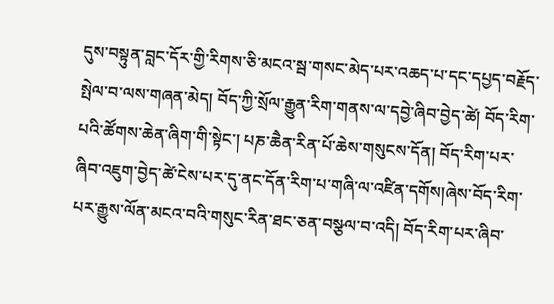དུས་བསྟུན་བླང་དོར་གྱི་རིགས་ཅི་མངའ་སྦ་གསང་མེད་པར་འཆད་པ་དང་དཔྱད་བརྗོད་སྤེལ་བ་ལས་གཞན་མེད། བོད་ཀྱི་སྲོལ་རྒྱུན་རིག་གནས་ལ་དབྱེ་ཞིབ་བྱེད་ཚེ། བོད་རིག་པའི་ཚོགས་ཆེན་ཞིག་གི་སྟེང་། པཎ་ཆཻན་རིན་པོ་ཆེས་གསུངས་དོན། བོད་རིག་པར་ཞིབ་འཇུག་བྱེད་ཚེ་ངེས་པར་དུ་ནང་དོན་རིག་པ་གཞི་ལ་འཛིན་དགོས།ཞེས་བོད་རིག་པར་རྒྱུས་ལོན་མངའ་བའི་གསུང་རིན་ཐང་ཅན་བསྩལ་བ་འདི། བོད་རིག་པར་ཞིབ་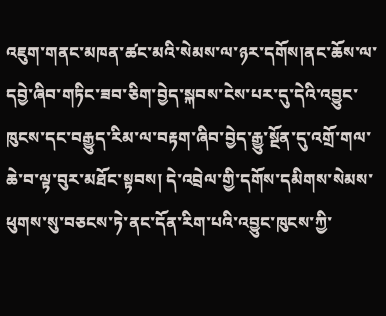འཇུག་གནང་མཁན་ཚང་མའི་སེམས་ལ་ཉར་དགོས།ནང་ཆོས་ལ་དབྱེ་ཞིབ་གཏིང་ཟབ་ཅིག་བྱེད་སྐབས་ངེས་པར་དུ་དེའི་འབྱུང་ཁུངས་དང་བརྒྱུད་རིམ་ལ་བརྟག་ཞིབ་བྱེད་རྒྱུ་སྔོན་དུ་འགྲོ་གལ་ཆེ་བ་ལྟ་བུར་མཐོང་སྟབས། དེ་འབྲེལ་གྱི་དགོས་དམིགས་སེམས་ཕུགས་སུ་བཅངས་ཏེ་ནང་དོན་རིག་པའི་འབྱུང་ཁུངས་ཀྱི་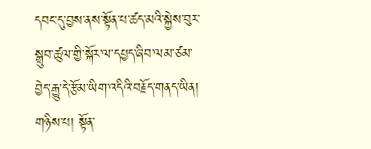དབང་དུ་བྱས་ནས་སྟོན་པ་ཚད་མའི་སྐྱེས་བུར་སྒྲུབ་ཚུལ་གྱི་སྐོར་ལ་དཔྱད་ཞིབ་ལམ་ཙམ་བྱེད་རྒྱུ་དེ་རྩོམ་ཡིག་འདིའི་བརྗོད་གནད་ཡིན།
གཉིས་པ། སྟོན་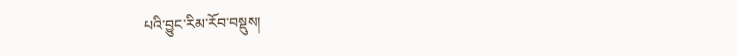པའི་བྱུང་རིམ་རོབ་བསྡུས།